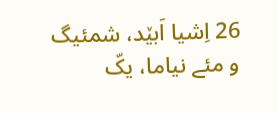26 اِشیا اَبێد، شمئیگ و مئے نیاما، یکّ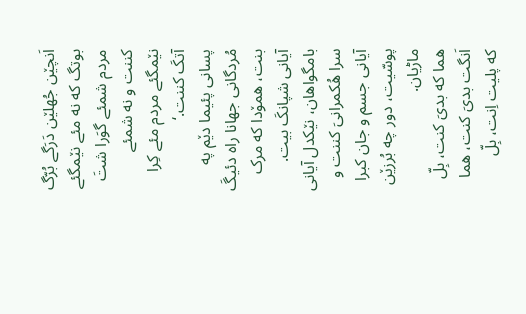اَنچێن جُهلێن دَرَگے بُرّگ بوتگ که نه مئے نێمگئے مردم شمئے گوَرا شتَ کننت و نه شمئے نێمگئے مردم مئے کِرا آتکَ کننت.‘
پسانی پئیما دێم په مُردگانی جهانا راه دئیگَ بنت، همۆدا که مرک آیانی شپانکَ بیت. بامگواهان، نێکدل آیانی سرا هُکمرانیَ کننت و آیانی جسم و جان کبرا پوسّیت، دور چه بُرزێن ماڑیان.
هما که بدیَ کنت، بِلّ اَنگت بدیَ کنت، هما که پلیت اِنت، بِلّ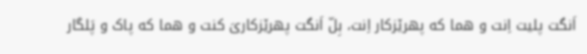اَنگت پلیت اِنت و هما که پهرێزکار اِنت، بِلّ اَنگت پهرێزکاریَ کنت و هما که پاک و پَلگار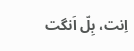اِنت، بِلّ اَنگت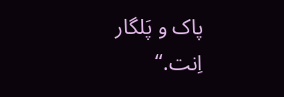پاک و پَلگار اِنت.“